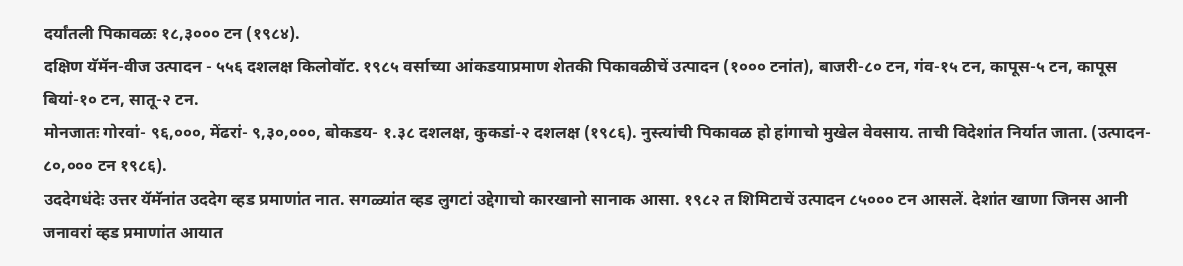दर्यांतली पिकावळः १८,३००० टन (१९८४).
दक्षिण यॅमॅन-वीज उत्पादन - ५५६ दशलक्ष किलोवॉट. १९८५ वर्साच्या आंकडयाप्रमाण शेतकी पिकावळीचें उत्पादन (१००० टनांत), बाजरी-८० टन, गंव-१५ टन, कापूस-५ टन, कापूस बियां-१० टन, सातू-२ टन.
मोनजातः गोरवां- ९६,०००, मेंढरां- ९,३०,०००, बोकडय- १.३८ दशलक्ष, कुकडां-२ दशलक्ष (१९८६). नुस्त्यांची पिकावळ हो हांगाचो मुखेल वेवसाय. ताची विदेशांत निर्यात जाता. (उत्पादन- ८०,००० टन १९८६).
उददेगधंदेः उत्तर यॅमॅनांत उददेग व्हड प्रमाणांत नात. सगळ्यांत व्हड लुगटां उद्देगाचो कारखानो सानाक आसा. १९८२ त शिमिटाचें उत्पादन ८५००० टन आसलें. देशांत खाणा जिनस आनी जनावरां व्हड प्रमाणांत आयात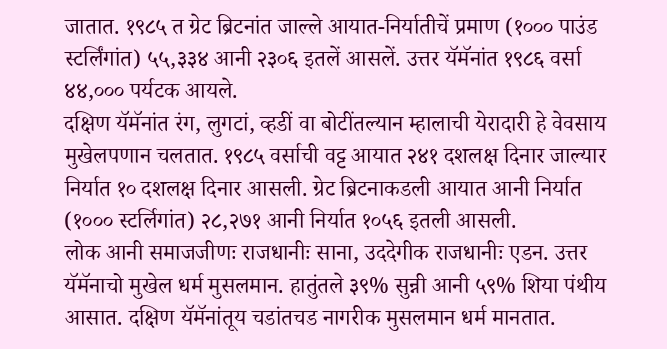जातात. १९८५ त ग्रेट ब्रिटनांत जाल्ले आयात-निर्यातीचें प्रमाण (१००० पाउंड स्टर्लिंगांत) ५५,३३४ आनी २३०६ इतलें आसलें. उत्तर यॅमॅनांत १९८६ वर्सा ४४,००० पर्यटक आयले.
दक्षिण यॅमॅनांत रंग, लुगटां, व्हडीं वा बोटींतल्यान म्हालाची येरादारी हे वेवसाय मुखेलपणान चलतात. १९८५ वर्साची वट्ट आयात २४१ दशलक्ष दिनार जाल्यार निर्यात १० दशलक्ष दिनार आसली. ग्रेट ब्रिटनाकडली आयात आनी निर्यात (१००० स्टर्लिगांत) २८,२७१ आनी निर्यात १०५६ इतली आसली.
लोक आनी समाजजीणः राजधानीः साना, उददेगीक राजधानीः एडन. उत्तर यॅमॅनाचो मुखेल धर्म मुसलमान. हातुंतले ३९% सुन्नी आनी ५९% शिया पंथीय आसात. दक्षिण यॅमॅनांतूय चडांतचड नागरीक मुसलमान धर्म मानतात.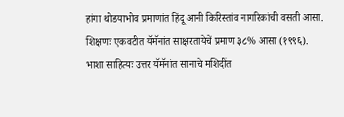हांगा थोडयाभोव प्रमाणांत हिंदू आनी किरिस्तांव नागरिकांची वसती आसा.
शिक्षणः एकवटीत यॅमॅनांत साक्षरतायेचें प्रमाण ३८% आसा (१९९६).
भाशा साहित्यः उत्तर यॅमॅनांत सानाचे मशिदींत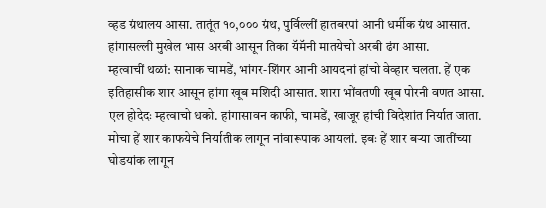व्हड ग्रंथालय आसा. तातूंत १०,००० ग्रंथ, पुर्विल्लीं हातबरपां आनी धर्मीक ग्रंथ आसात. हांगासल्ली मुखेल भास अरबी आसून तिका यॅमॅनी मातयेचो अरबी ढंग आसा.
म्हत्वाचीं थळां: सानाक चामडें, भांगर-शिंगर आनी आयदनां हांचो वेव्हार चलता. हें एक इतिहासीक शार आसून हांगा खूब मशिदी आसात. शारा भोंवतणी खूब पोरनी वणत आसा.
एल होदेदः म्हत्वाचो धको. हांगासावन काफी, चामडें, खाजूर हांची विदेशांत निर्यात जाता. मोचा हें शार काफयेचे निर्यातीक लागून नांवारूपाक आयलां. इबः हें शार बऱ्या जातींच्या घोडयांक लागून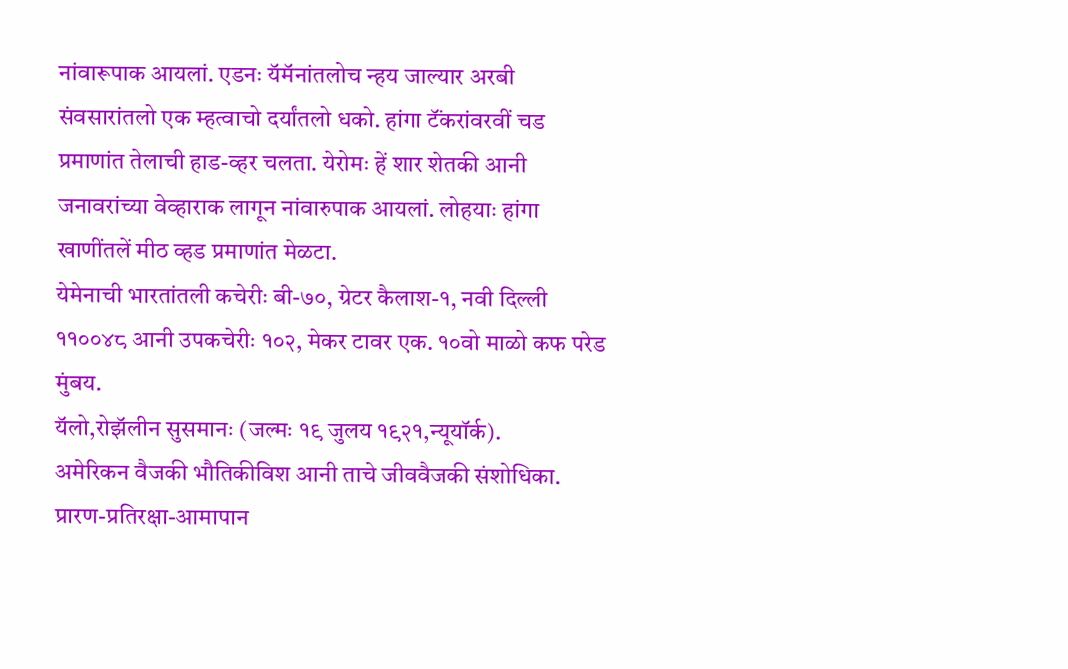नांवारूपाक आयलां. एडनः यॅमॅनांतलोच न्हय जाल्यार अरबी संवसारांतलो एक म्हत्वाचो दर्यांतलो धको. हांगा टॅंकरांवरवीं चड प्रमाणांत तेलाची हाड-व्हर चलता. येरोमः हें शार शेतकी आनी जनावरांच्या वेव्हाराक लागून नांवारुपाक आयलां. लोहयाः हांगा खाणींतलें मीठ व्हड प्रमाणांत मेळटा.
येमेनाची भारतांतली कचेरीः बी-७०, ग्रेटर कैलाश-१, नवी दिल्ली ११००४८ आनी उपकचेरीः १०२, मेकर टावर एक. १०वो माळो कफ परेड मुंबय.
यॅलो,रोझॅलीन सुसमानः (जल्मः १९ जुलय १९२१,न्यूयॉर्क).
अमेरिकन वैजकी भौतिकीविश आनी ताचे जीववैजकी संशोधिका. प्रारण-प्रतिरक्षा-आमापान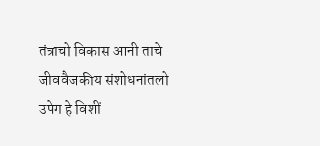तंत्राचो विकास आनी ताचे जीववैजकीय संशोधनांतलो उपेग हे विशीं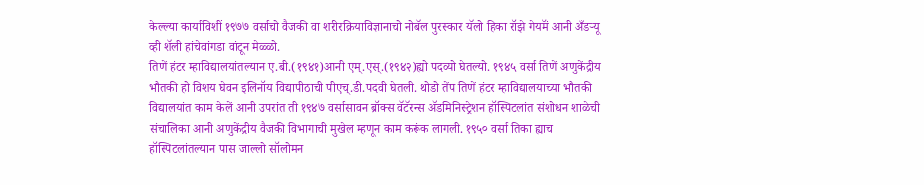केल्ल्या कार्याविशीं १९७७ वर्साचो वैजकी वा शरीरक्रियाविज्ञानाचो नोबॅल पुरस्कार यॅलो हिका रॉझे गेयमॅं आनी अँडऱ्यू व्ही शॅली हांचेवांगडा वांटून मेळ्ळो.
तिणें हंटर म्हाविद्यालयांतल्यान ए.बी.(१९४१)आनी एम्.एस्.(१९४२)ह्यो पदव्यो घेतल्यो. १९४५ वर्सा तिणें अणुकेंद्रीय भौतकी हो विशय घेवन इलिनॉय विद्यापीठाची पीएच्.डी.पदवी घेतली. थोडो तेंप तिणें हंटर म्हाविद्यालयाच्या भौतकी विद्यालयांत काम केलें आनी उपरांत ती १९४७ वर्सासावन ब्रॉक्स वॅटॅरन्स ॲडमिनिस्ट्रेशन हॉस्पिटलांत संशोधन शाळेची संचालिका आनी अणुकेंद्रीय वैजकी विभागाची मुखेल म्हणून काम करूंक लागली. १९५० वर्सा तिका ह्याच हॉस्पिटलांतल्यान पास जाल्लो सॉलोमन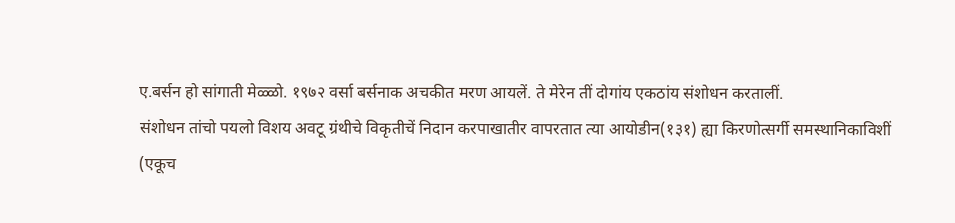ए.बर्सन हो सांगाती मेळ्ळो. १९७२ वर्सा बर्सनाक अचकीत मरण आयलें. ते मेरेन तीं दोगांय एकठांय संशोधन करतालीं.
संशोधन तांचो पयलो विशय अवटू ग्रंथीचे विकृतीचें निदान करपाखातीर वापरतात त्या आयोडीन(१३१) ह्या किरणोत्सर्गी समस्थानिकाविशीं (एकूच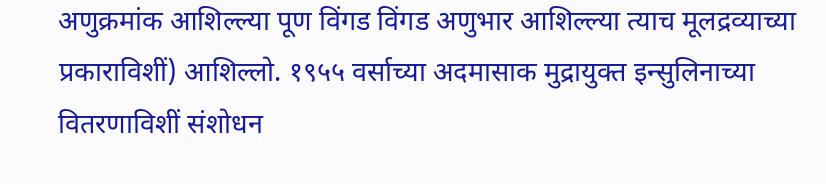अणुक्रमांक आशिल्ल्या पूण विंगड विंगड अणुभार आशिल्ल्या त्याच मूलद्रव्याच्या प्रकाराविशीं) आशिल्लो. १९५५ वर्साच्या अदमासाक मुद्रायुक्त इन्सुलिनाच्या वितरणाविशीं संशोधन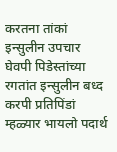करतना तांकां इन्सुलीन उपचार घेवपी पिडेस्तांच्या रगतांत इन्सुलीन बध्द करपी प्रतिपिंडां म्हळ्यार भायलो पदार्थ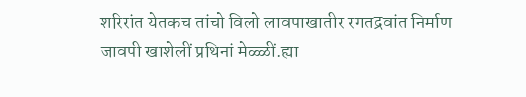शरिरांत येतकच तांचो विलो लावपाखातीर रगतद्रवांत निर्माण जावपी खाशेलीं प्रथिनां मेळ्ळीं.ह्या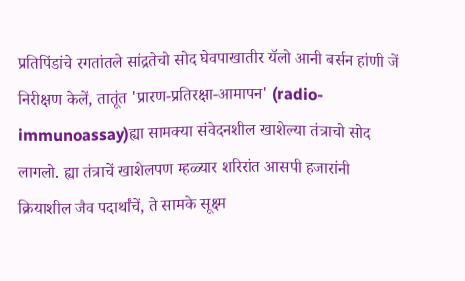प्रतिपिंडांचे रगतांतले सांद्रतेचो सोद घेवपाखातीर यॅलो आनी बर्सन हांणी जें निरीक्षण केलें, तातूंत 'प्रारण-प्रतिरक्षा-आमापन' (radio-immunoassay)ह्या सामक्या संवेदनशील खाशेल्या तंत्राचो सोद लागलो. ह्या तंत्राचें खाशेलपण म्हळ्यार शरिरांत आसपी हजारांनी क्रियाशील जैव पदार्थांचें, ते सामके सूक्ष्म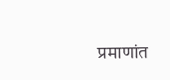प्रमाणांत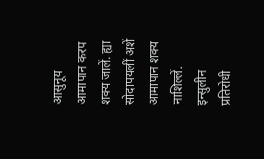आसुनूय आमापान करप शक्य जालें. ह्या सोदापयलीं अशें आमापान शक्य नाशिल्लें. इन्सुलीन प्रतिरोधी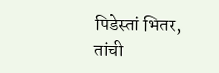पिडेस्तां भितर, तांची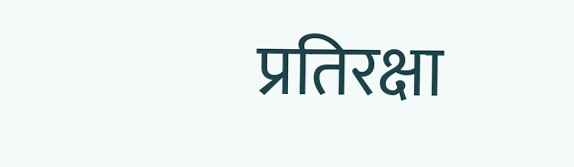प्रतिरक्षा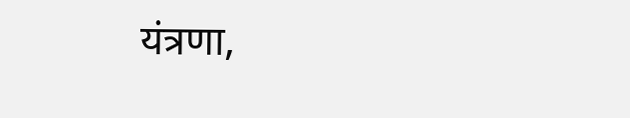यंत्रणा,